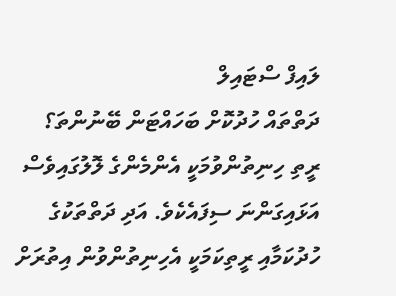ލައިފް ސްޓައިލް
ދަތްތައް ހުދުކޮށް ބަހައްޓަން ބޭނުންތަ؟
ރީތި ހިނިތުންވުމަކީ އެންމެންގެ ލޮލުގައިވެސް އަޅައިގަންނަ ސިފައެކެވެ. އަދި ދަތްތަކުގެ ހުދުކަމާއި ރީތިކަމަކީ އެހިނިތުންވުން އިތުރަށް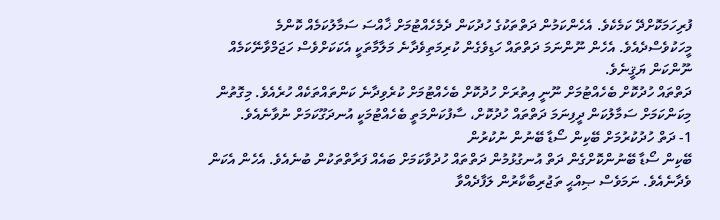ފުރިހަމަކޮށްދޭ ކަމެކެވެ. އެހެންކަމުން ދަތްތަކުގެ ހުދުކަން ދެމެހެއްޓުމަށް ޚާއްސަ ސަމާލުކަމެއް ކޮންމެ މީހަކުވެސްދެއެވެ. އެހެން ނޫންނަމަ ދަތްތައް ހަޑިވެގެން ކުރިމަތިވެދާނެ މަލާމާތަކީ އެކަކަށްވެސް ހަޖަމްވާނޭކަމެއް ނޫންކަން ޔަޤީނެވެ.
ދަތްތައް ހުދުކޮށް ބެހެއްޓުމަށް ނޫނީ އިތުރަށް ހުދުކޮށް ބެހެއްޓުމަށް ކުރެވިދާނެ ކަންތައްތަކެއް ހުރެއެވެ. މިގޮތުން މިކަންކަމަށް ސަމާލުކަން ދީފިނަމަ ދަތްތައް ހުދުކޮށް، ސާފުކަންމަތީ ބެހެއްޓުމަކީ އުނދަގޫކަމަށް ނުވާނެއެވެ.
1- ދަތް ހުދުކުރުމަށް ބޭކިން ސޯޑާ ބޭނުން ނުކުރުން
ބޭކިން ސޯޑާ ބޭނުންކޮށްގެން ދަތް އުނގުޅުމުން ދަތްތައް ހުދުވާކަމަށް ބައެއް ފަރާތްތަކުން ބުނެއެވެ. އެހެން އެކަން ވެދާނެއެވެ. ނަމަވެސް ޞިއްޙީ ތަޖުރިބާކާރުން ލަފާދެއްވާ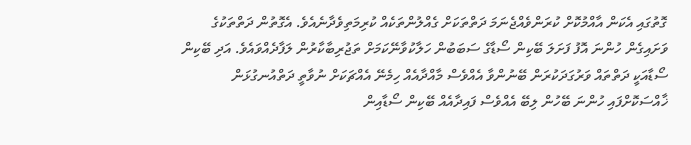ގޮތުގައި އެކަން އާއްމުކޮށް ކުރަންވެއްޖެނަމަ ދަތްތަކަށް ގެއްލުންތަކެއް ކުރިމަތިވެދާނެއެވެ. އެގޮތުން ދަތްތަކުގެ ވަށައިގެން ހުންނަ އޮފު ފަށަލަ ބޭކިން ސޯޑާގެ ސަބަބުން ހަލާކުވާނޭކަމަށް ތަޖުރިބާކާރުން ލަފާދެއްވައެވެ. އަދި ބޭކިން ސޯޑާއަކީ ދަތްތައް ވަރުގަދަކުރަން ބޭނުންވާ އެއްވެސް މާއްދާއެއް ހިމެނޭ އެއްޗަކަށް ނުވާތީ ދަތްއުނގުޅަން ޚާއްސަކޮށްފައި ހުންނަ ބޭހުން ލިބޭ އެއްވެސް ފައިދާއެއް ބޭކިން ސޯޑާއިން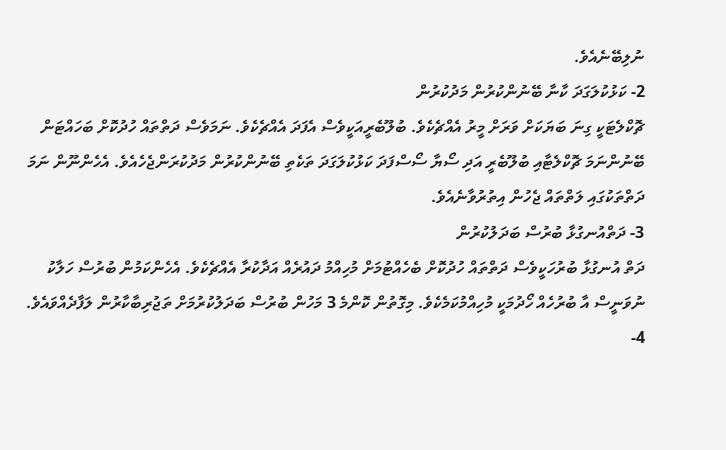ނުލިބޭނެއެވެ.
2- ކަޅުކުލަގަދަ ކާނާ ބޭނުންކުރުން މަދުކުރުން
ޗޮކްލެޓަކީ ގިނަ ބަޔަކަށް ވަރަށް މީރު އެއްޗެކެވެ. ބުލޫބެރީއަކީވެސް އެފަދަ އެއްޗެކެވެ. ނަމަވެސް ދަތްތައް ހުދުކޮށް ބަހައްޓަން ބޭނުންނަމަ ޗޮކްލެޓާއި ބުލޫބެރީ އަދި ސޯޔާ ސޯސްފަދަ ކަޅުކުލަގަދަ ތަކެތި ބޭނުންކުރުން މަދުކުރަންޖެހެއެވެ. އެހެންނޫން ނަމަ ދަތްތަކުގައި ލަތްތައް ޖެހުން އިތުރުވާނެއެވެ.
3- ދަތްއުނގުޅާ ބުރުސް ބަދަލުކުރުން
ދަތް އުނގުޅާ ބުރުހަކީވެސް ދަތްތައް ހުދުކޮށް ބެހެއްޓުމަށް މުހިއްމު ދައުރެއް އަދާކުރާ އެއްޗެކެވެ. އެހެންކަމުން ބުރުސް ހަލާކު ނުވަނީސް އާ ބުރުހެއް ހޯދުމަކީ މުހިއްމުކަމެކެވެ. މިގޮތުން ކޮންމެ 3 މަހުން ބުރުސް ބަދަލުކުރުމަށް ތަޖުރިބާކާރުން ލަފާދެއްވައެވެ.
4-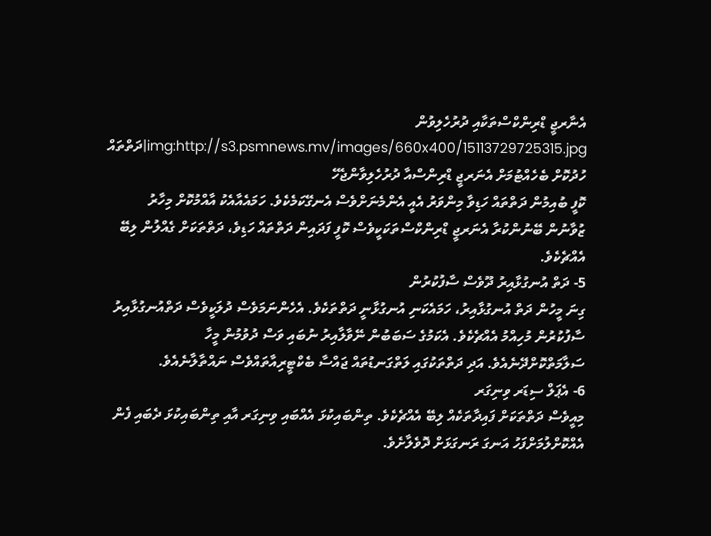އެނާރޖީ ޑްރިންކްސްތަކާއި ދުރުހެލިވުން
img:http://s3.psmnews.mv/images/660x400/15113729725315.jpg|ދަތްތައް ހުދުކޮށް ބެހެއްޓުމަށް އެނަރޖީ ޑްރިންސްއާ ދުރުހެލިވާންޖެހޭ
ކޮފީ ބުއިމުން ދަތްތައް ހަޑިވާ މިންވަރު އެއީ އެންމެނަށްވެސް އެނގޭކަމެކެވެ. ހަމައެއާއެކު އާއްމުކޮށް މިހާރު ޒުވާނުން ބޭނުންކުރާ އެނަރޖީ ޑްރިންކްސްތަކަކީވެސް ކޮފީ ފަދައިން ދަތްތައް ހަޑިވެ، ދަތްތަކަށް ގެއްލުން ލިބޭ އެއްޗެކެވެ.
5- ދަތް އުނގުޅާއިރު ދޫވެސް ސާފުކުރުން
ގިނަ މީހުން ދަތް އުނގުޅާއިރު، ހަމައެކަނި އުނގުޅާނީ ދަތްތަކެވެ. އެހެންނަމަވެސް ދުލަކީވެސް ދަތްއުނގުޅާއިރު ސާފުކުރުން މުހިއްމު އެއްޗެކެވެ. އެކަމުގެ ސަބަބުން ނޭވާލާއިރު ނުބައި ވަސް ދުވުމުން މީހާ ސަލާމަތްކޮށްދޭނެއެވެ. އަދި ދަތްތަކުގައި ލަތްގަނޑުތައް ޖައްސާ ބެކްޓީރިއާތައްވެސް ނައްތާލާނެއެވެ.
6- އެޕަލް ސިޑަރ ވިނިގަރ
މިއީވެސް ދަތްތަކަށް ފައިދާތަކެއް ލިބޭ އެއްޗެކެވެ. ތިންބައިކުޅަ އެއްބައި ވިނިގަރ އާއި ތިންބައިކުޅަ ދެބައި ފެން އެއްކޮށްލުމަށްފަހު އަނގަ ރަނގަޅަށް ދޮވެލާށެވެ.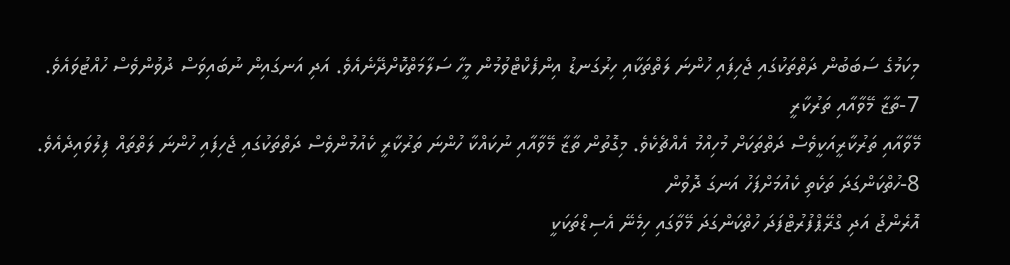މިކަމުގެ ސަބަބުން ދަތްތަކުގައި ޖެހިފައި ހުންނަ ލަތްތަކާއި ހިރުގަނޑު އިންފެކްޓްވުމުން މީހާ ސަލާމަތްކޮށްދޭނެއެވެ. އަދި އަނގައިން ނުބައިވަސް ދުވުންވެސް ހުއްޓުވައެވެ.
7-ތާޒާ މޭވާއާއި ތަރުކާރީ
މޭވާއާއި ތަރުކާރީއަކީވެސް ދަތްތަކަށް މުހިއްމު އެއްޗެކެވެ. މިގޮތުން ތާޒާ މޭވާއާއި ނުކައްކާ ހުންނަ ތަރުކާރީ ކެއުމުންވެސް ދަތްތަކުގައި ޖެހިފައި ހުންނަ ލަތްތައް ފިލުވައިދެއެވެ.
8-ހުތްކަންގަދަ ތަކެތި ކެއުމަށްފަހު އަނގަ ދޮވުން
އޮރެންޖު އަދި ގްރޭޕްފުރުޓްފަދަ ހުތްކަންގަދަ މޭވާގައި ހިމެނޭ އެސިޑްތަކަކީ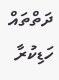ދަތްތައް ހަޑިކުރާ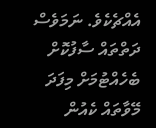އެއްޗެކެވެ. ނަމަވެސް ދަތްތައް ސާފުކޮށް ބެހެއްޓުމަށް މިފަދަ މޭވާތައް ކެއުން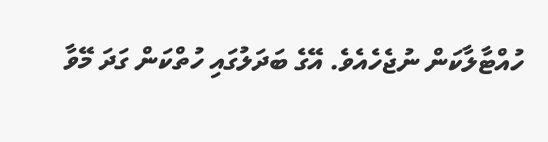ހުއްޓާލާކަން ނުޖެހެއެވެ. އޭގެ ބަދަލުގައި ހުތްކަން ގަދަ މޭވާ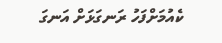ކެއުމަށްފަހު ރަނގަޅަށް އަނގަ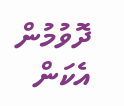ދޮވުމުން އެކަން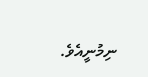ނިމުނީއެވެ.